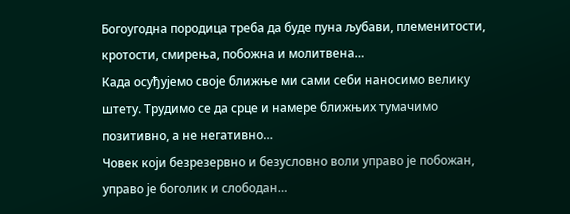Богоугодна породица треба да буде пуна љубави, племенитости, кротости, смирења, побожна и молитвена…
Када осуђујемо своје ближње ми сами себи наносимо велику штету. Трудимо се да срце и намере ближњих тумачимо позитивно, а не негативно…
Човек који безрезервно и безусловно воли управо је побожан, управо је боголик и слободан…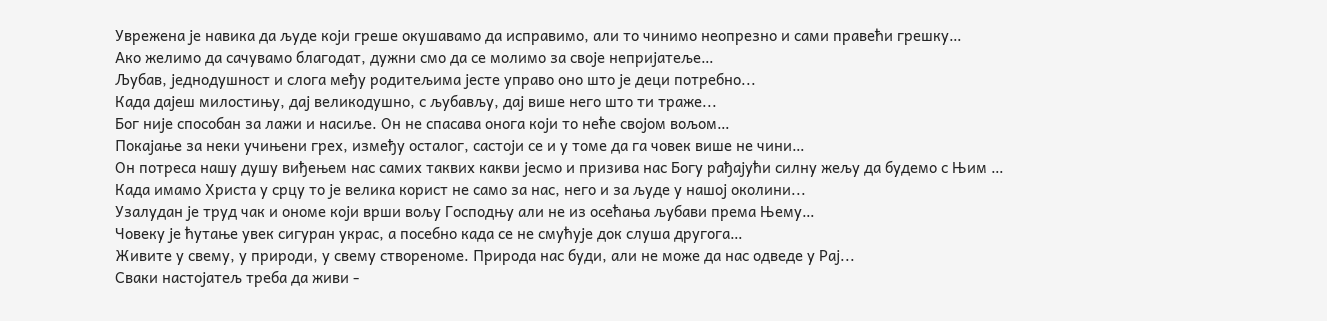Уврежена је навика да људе који греше окушавамо да исправимо, али то чинимо неопрезно и сами правећи грешку…
Ако желимо да сачувамо благодат, дужни смо да се молимо за своје непријатеље…
Љубав, једнодушност и слога међу родитељима јесте управо оно што је деци потребно...
Када дајеш милостињу, дај великодушно, с љубављу, дај више него што ти траже...
Бог није способан за лажи и насиље. Он не спасава онога који то неће својом вољом…
Покајање за неки учињени грех, између осталог, састоји се и у томе да га човек више не чини…
Он потреса нашу душу виђењем нас самих таквих какви јесмо и призива нас Богу рађајући силну жељу да будемо с Њим …
Када имамо Христа у срцу то је велика корист не само за нас, него и за људе у нашој околини...
Узалудан је труд чак и ономе који врши вољу Господњу али не из осећања љубави према Њему…
Човеку је ћутање увек сигуран украс, а посебно када се не смућује док слуша другога…
Живите у свему, у природи, у свему створеноме. Природа нас буди, али не може да нас одведе у Рај...
Сваки настојатељ треба да живи -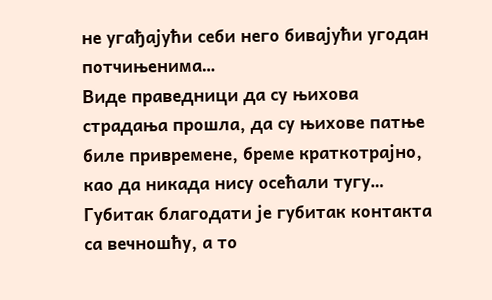не угађајући себи него бивајући угодан потчињенима…
Виде праведници да су њихова страдања прошла, да су њихове патње биле привремене, бреме краткотрајно, као да никада нису осећали тугу…
Губитак благодати је губитак контакта са вечношћу, а то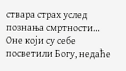ствара страх услед познања смртности…
Оне који су себе посветили Богу, недаће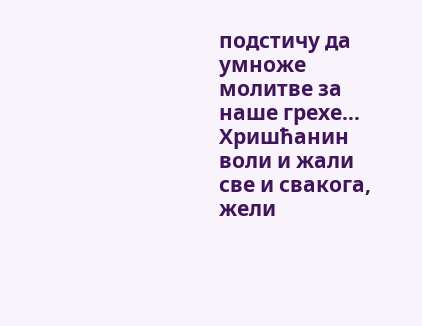подстичу да умноже молитве за наше грехе…
Хришћанин воли и жали све и свакога, жели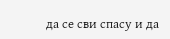да се сви спасу и да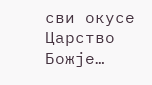сви окусе Царство Божје…